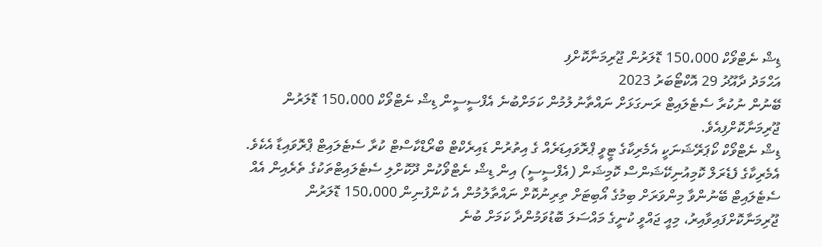ޑިޝް ނެޓްވޯކް 150،000 ޑޮލަރުން ޖޫރިމަނާކޮށްފި
އަޙްމަދު ދާއޫދު 29 އޮކްޓޯބަރު 2023
ބޭނުން ނުކުރާ ސެޓެލައިޓް ރަނގަޅަށް ނައްތާނުލުމުން ކަމަށްބުނެ އެފްސީސީން ޑިޝް ނެޓްވޯކް 150،000 ޑޮލަރުން ޖޫރިމަނާކޮށްފިއެވެ.
ޑިޝް ނެޓްވޯކް ކޯޕަރޭޝަނަކީ އެމެރިކާގެ ޓީވީ ޕްރޮވައިޑަރެއް ގެ އިތުރުން ޑައިރެކްޓް ބްރޯޑްކާސްޓް ކުރާ ސެޓެލައިޓް ޕްރޮވައިޑާ އެކެވެ.
އެމެރިކާގެ ފެޑެރަލް ކޮމިއުނިކޭޝަންސް ކޮމިޝަން (އެފްސީސީ) އިން ޑިޝް ނެޓްވޯކުން ދޫކޮށްލި ސެޓެލައިޓްތަކުގެ ތެރެއިން އެއް ސެޓެލައިޓް ބޭނުންވާ މިންވަރަށް ބިމުގެ އޯބިޓަށް ތިރިނުކޮށް ނައްތާލުމުން އެ ކުންފުނިން 150،000 ޑޮލަރުން ޖޫރިމަނާކޮށްފައިވާއިރު، މިއީ ޖައްވީ ކުނީގެ މައްސަލަ ބޮޑުވަމުންދާ ކަމަށް ބުނެ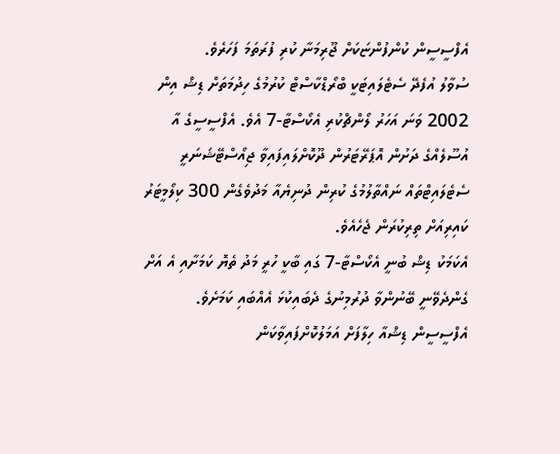އެފްސީސީން ކުންފުންޏަކަށް ޖޫރިމަނާ ކުރި ފުރަތަމަ ފަހަރެވެ.
ސުވާލު އުފެދޭ ސެޓެލައިޓަކީ ބްރޯޑްކާސްޓް ކުރުމުގެ ހިދުމަތަށް ޑިޝް އިން 2002 ވަނަ އަހަރު ލޯންޗްކުރި އެކޯސްޓާ-7 އެވެ. އެފްސީސީގެ އާ އުސޫލެއްގެ ދަށުން އޮޕަރޭޓަރުން ދޫކޮށްލައިފައިވާ ޖިއޯސްޓޭޝަނަރީ ސެޓެލައިޓްތައް ނައްތާލުމުގެ ކުރިން ދުނިޔެއާ މަދުވެގެން 300 ކިލޯމީޓަރު ކައިރިއަށް ތިރިކުރަން ޖެހެއެވެ.
އެކަމަކު ޑިޝް ބުނީ އެކޯސްޓާ-7 ގައި ބާކީ ހުރީ މަދު ތެޔޮ ކަމަށާއި އެ އަށް ގެންދެވޭނީ ބޭނުންވާ ދުރުމިނުގެ ދެބައިކުޅަ އެއްބައި ކަމަށެވެ. އެފްސީސީން ޑިޝްއާ ހިލާފަށް އަމަލުކޮށްފައިވާކަން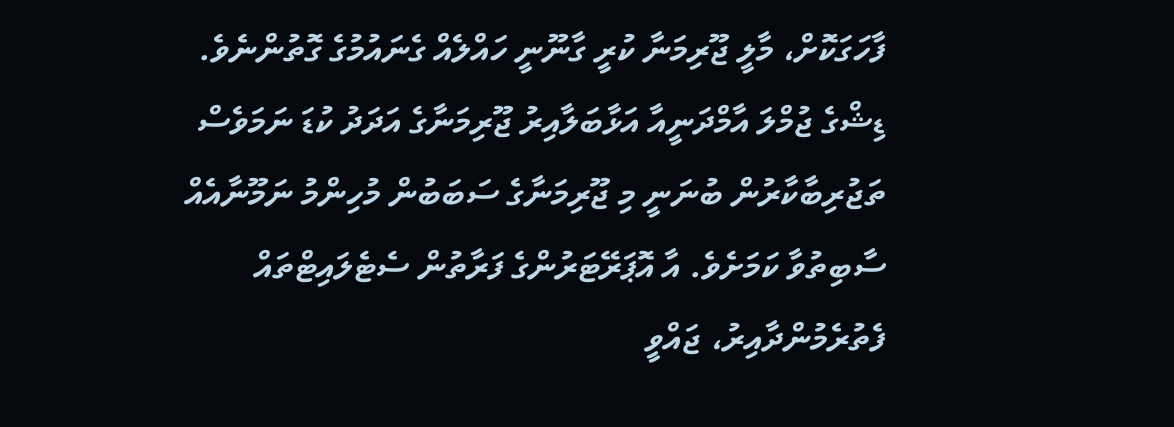ފާހަގަކޮށް، މާލީ ޖޫރިމަނާ ކުރީ ގާނޫނީ ހައްލެއް ގެނައުމުގެ ގޮތުންނެވެ.
ޑިޝްގެ ޖުމްލަ އާމްދަނީއާ އަޅާބަލާއިރު ޖޫރިމަނާގެ އަދަދު ކުޑަ ނަމަވެސް ތަޖުރިބާކާރުން ބުނަނީ މި ޖޫރިމަނާގެ ސަބަބުން މުހިންމު ނަމޫނާއެއް ސާބިތުވާ ކަމަށެވެ. އާ އޮޕަރޭޓަރުންގެ ފަރާތުން ސެޓެލައިޓްތައް ފެތުރެމުންދާއިރު، ޖައްވީ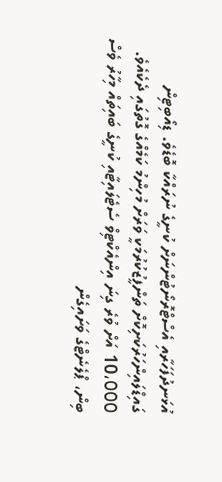އުޅަނދުފަހަރާއި އެސްޓްރޮނޯޓުންނަށް ކުނީގެ ނުރައްކާ ބޮޑެވެ. ޑިއޯބިޓިން ގައިޑްލައިންހަރުކަށިކޮށް ތަންފީޒުކުރުމަކީ ވަރަށް މުހިންމު ކަމެއްގެ ގޮތުގައި ދެކެއެވެ.
10،000 އަށް ވުރެ ގިނަ އިންއެކްޓިވް ސެޓެލައިޓާއި ކުނީގެ ބައިތައް މިހާރު ވެސް ބިން، ޕްލެނެޓްގެ ވަށައިގެން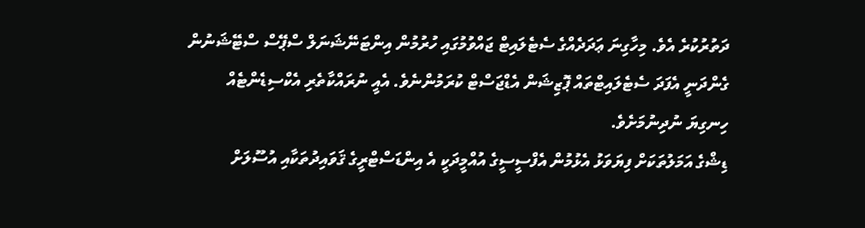ދަތުރުކުރެ އެވެ. މިހާގިނަ ޢަދަދެއްގެ ސެޓެލައިޓް ޖައްވުމުގައި ހުރުމުން އިންޓަނޭޝަނަލް ސްޕޭސް ސްޓޭޝަނުން ގެންދަނީ އެފަދަ ސެޓެލައިޓްތައް ޕޮޒިޝަން އެޑްޖަސްޓް ކުރަމުންނެވެ. އެއީ ނުރައްކާތެރި އެކްސިޑެންޓެއް ހިނގިޔަ ނުދިނުމަށެވެ.
ޑިޝްގެ އަމަލުތަކަށް ފިޔަވަޅު އެޅުމުން އެފްސީސީގެ އުއްމީދަކީ އެ އިންޑަސްޓްރީގެ ޤަވައިދުތަކާއި އުސޫލަށް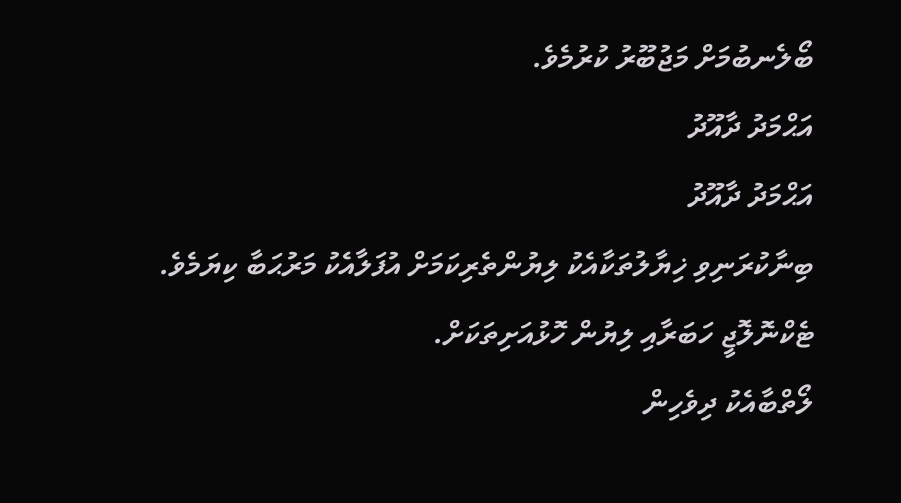ބޯލެނބުމަށް މަޖުބޫރު ކުރުމެވެ.
އަޙްމަދު ދާއޫދު
އަޙްމަދު ދާއޫދު
ބިނާކުރަނިވި ޚިޔާލުތަކާއެކު ލިޔުންތެރިކަމަށް އުފަލާއެކު މަރުޙަބާ ކިޔަމެވެ.
ޓެކްނޮލޮޖީ ހަބަރާއި ލިޔުން ހޮޅުއަށިތަކަށް.
ލޯތްބާއެކު ދިވެހިން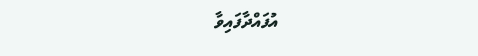އުފައްދާފައިވާ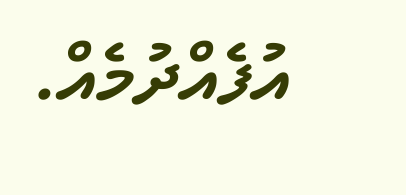އުފެއްދުމެއް.